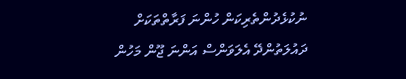ނުކުޅެދުންތެރިކަން ހުންނަ ފަރާތްތަކަށް ދައުލަތުންދޭ އެލަވަންސް އަންނަ ޖޫން މަހުން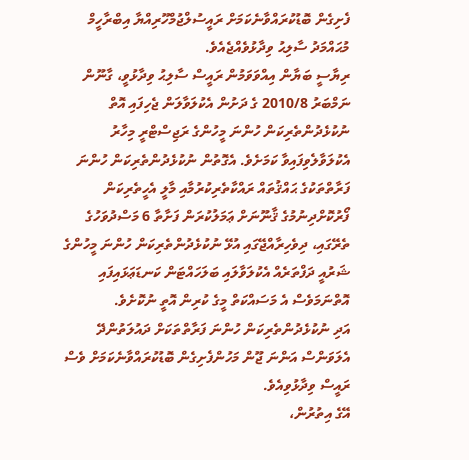ފެށިގެން ބޮޑުކުރައްވާނެކަމަށް ރައީސުލްޖުމްހޫރިއްޔާ އިބްރާހީމް މުޙައްމަދު ސާލިޙު ވިދާޅުވެއްޖެއެވެ.
ރިޔާސީ ބަޔާން އިއްވަވަމުން ރައީސް ސާލިޙު ވިދާޅުވީ، ގާނޫން ނަމްބަރު 2010/8 ގެ ދަށުން އެކުލަވާލަން ޖެހިފައި އޮތް ނުކުޅެދުންތެރިކަން ހުންނަ މީހުންގެ ރަޖިސްޓްރީ މިހާރު އެކުލަވާލެވިފައިވާ ކަމަށެވެ. އެގޮތުން ނުކުޅެދުންތެރިކަން ހުންނަ ފަރާތްތަކުގެ ޙައްޤުތައް ރައްކާތެރިކުރުމާއި މާލީ އެހީތެރިކަން ފޯރުކޮށްދިނުމުގެ ޤާނޫނަށް ޢަމަލުކުރަން ފަށާތާ 6 މަސްދުވަހުގެ ތެރޭގައި، ދިވެހިރާއްޖޭގައި އުޅޭ ނުކުޅެދުންތެރިކަން ހުންނަ މީހުންގެ ޝަރުއީ ދަފްތަރެއް އެކުލަވާލައި ބަލަހައްޓަން ކަނޑަޢަޅައިފައި އޮތްނަމަވެސް އެ މަސައްކަތް މީގެ ކުރިން އޮތީ ނުކޮށެވެ.
އަދި ނުކުޅެދުންތެރިކަން ހުންނަ ފަރާތްތަކަށް ދައުލަތުންދޭ އެލަވަންސް އަންނަ ޖޫން މަހުންފެށިގެން ބޮޑުކުރައްވާނެކަމަށް ވެސް ރައީސް ވިދާޅުވިއެވެ.
އޭގެ އިތުރުން،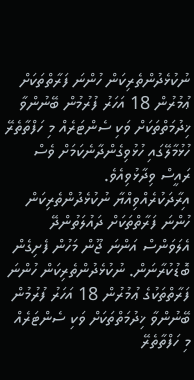ނުކުޅެދުންތެރިކަން ހުންނަ ފަރާތްތަކަށް ޢުމުރުން 18 އަހަރު ފުރުމުން ބޭނުންވާ ޚިދުމަތްތަކަށް ވަކި ސެންޓަރެއް މި ހަފްތާތެރޭ ހުޅުމާލޭގައި ހުޅުވިގެންދާނެކަމަށް ވެސް ރައީސް ވިދާޅުވިއެވެ.
އިރާދަކުރެއްވިއްޔާ ނުކުޅެދުންތެރިކަން ހުންނަ ފަރާތްތަކަށް ދައުލަތުންދޭ އެލަވަންސް އަންނަ ޖޫން މަހުން ފެށިގެން ބޮޑުކުރާނަން. ނުކުޅެދުންތެރިކަން ހުންނަ ފަރާތްތަކުގެ ޢުމުރުން 18 އަހަރު ފުރުމުން ބޭނުންވާ ޚިދުމަތްތަކަށް ވަކި ސެންޓަރެއް މި ހަފްތާތެރޭ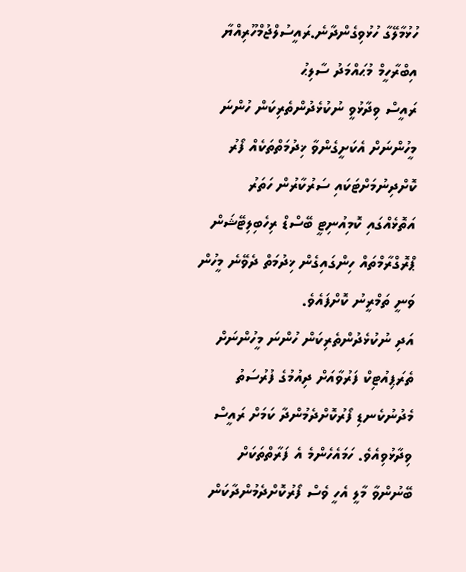ހުޅުމާލޭގާ ހުޅުވިގެންދާނެ.ރައީސުލްޖުމްހޫރިއްޔާ އިބްރާހީމް މުޙައްމަދު ސާލިޙު
ރައީސް ވިދާޅުވީ ނުކުޅެދުންތެރިކަން ހުންނަ މީހުންނަށް އެކަށީގެންވާ ޚިދުމަތްތަކެއް ފޯރު ކޮށްދިނުމަށްޓަކައި ސަރުކާރުން ހަތަރު އަތޮޅެއްގައި ކޮމިއުނިޓީ ބޭސްޑް ރިހެބިލިޓޭޝަން ޕްރޮގްރާމްތައް ހިންގައިގެން ޚިދުމަތް ދެވޭނެ މީހުން ވަނީ ތަމްރީނު ކޮށްފައެވެ.
އަދި ނުކުޅެދުންތެރިކަން ހުންނަ މީހުންނަށް ތެރަޕިއުޓިކް ފަރުވާއަށް ދިއުމުގެ ފުރުސަތު މެދުނުކެނޑި ފޯރުކޮށްދެމުންދާ ކަމަށް ރައީސް ވިދާޅުވިއެވެ. ހަމައެހެންމެ އެ ފަރާތްތަކަށް ބޭނުންވާ މާލީ އެހީ ވެސް ފޯރުކޮށްދެމުންދާކަން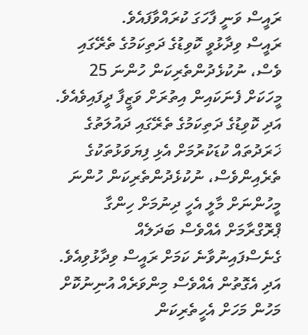ރައީސް ވަނީ ފާހަގަ ކުރައްވާފައެވެ.
ރައީސް ވިދާޅުވީ ކޮވިޑުގެ ދަތިކަމުގެ ތެރޭގައި ވެސް، ނުކުޅެދުންތެރިކަން ހުންނަ 25 މީހަކަށް ފެނަކައިން އިތުރަށް ވަޒީފާ ދީފައިވެއެވެ.
އަދި ކޮވިޑުގެ ދަތިކަމުގެ ތެރޭގައި ދައުލަތުގެ ޚަރަދުތައް ކުޑަކުރުމަށް އެޅި ފިޔަވަޅުތަކުގެ ތެރެއިންވެސް، ނުކުޅެދުންތެރިކަން ހުންނަ މީހުންނަށް މާލީ އެހީ ދިނުމަށް ހިންގާ ޕްރޮގްރާމަށް އެއްވެސް ބަދަލެއް ގެނެސްފައިނުވާނެ ކަމަށް ރައީސް ވިދާޅުވިއެވެ. އަދި އެގޮތުން އެއްވެސް މިންވަރެއް އުނިނުކޮށް މަހުން މަހަށް އެހީތެރިކަން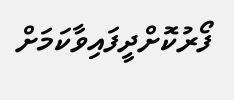ފޯރުކޮށްދީފައިވާކަމަށް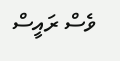ވެސް ރައީސް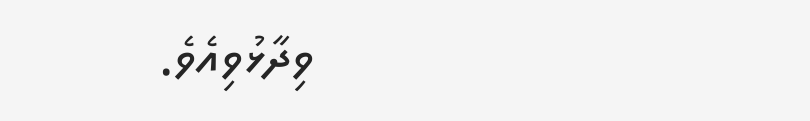ވިދާޅުވިއެވެ.